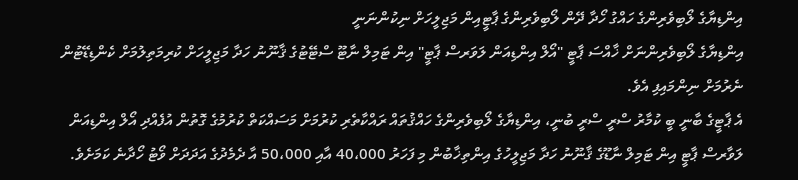އިންޑިޔާގެ ލޯބިވެރިންގެ ހައްގު ހޯދާ ދޭން ލޯބިވެރިންގެ ޕާޓީއިން މަޖިލީހަށް ނިކުންނަނީ
އިންޑިޔާގެ ލޯބިވެރިންނަށް ޚާއްސަ ޕާޓީ "އޯލް އިންޑިއަން ލަވަރސް ޕާޓީ" އިން ޓަމިލް ނާޓޫ ސްޓޭޓުގެ ޤާނޫނު ހަދާ މަޖިލީހަށް ކުރިމަތިލުމަށް ކެންޑިޑޭޓުން ނެރުމަށް ނިންމައިފި އެވެ.
އެ ޕާޓީގެ ބާނީ ބީ ކުމާރު ސްރީ ސްރީ ބުނީ، އިންޑިޔާގެ ލޯބިވެރިންގެ ހައްޤުތައް ރައްކާތެރި ކުރުމަށް މަސައްކަތް ކުރުމުގެ ގޮތުން އުފެއްދި އޯލް އިންޑިއަން ލަވާރސް ޕާޓީ އިން ޓަމިލް ނާޑޫގެ ޤާނޫނު ހަދާ މަޖިލީހުގެ އިންތިޚާބުން މި ފަހަރު 40،000 އާއި 50،000 އާ ދެމެދުގެ އަދަދަށް ވޯޓު ހޯދާނެ ކަމަށެވެ.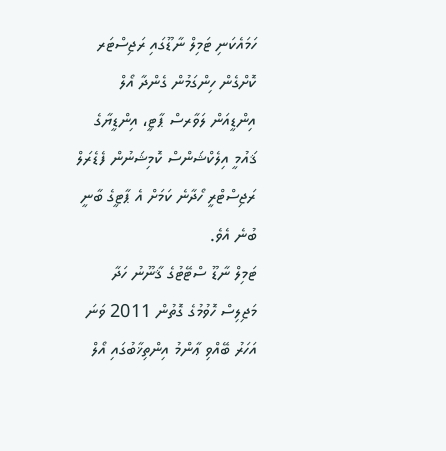ހަމައެކަނި ޓަމިލް ނާޑޫގައި ރަޖިސްޓަރ ކޮށްގެން ހިންގަމުން ގެންދާ އޯލް އިންޑީއަން ލަވާރސް ޕާޓީ، އިންޑީޔާގެ ޤައުމީ އިލެކްޝަންސް ކޮމިޝަނުން ފެޑެރަލް ރަޖިސްޓްރީ ހޯދާނެ ކަމަށް އެ ޕާޓީގެ ބާނީ ބުނެ އެވެ.
ޓަމިލް ނާޑޫ ސްޓޭޓުގެ ޤާނޫނު ހަދާ މަޖިލިސް ހޮވުމުގެ ގޮތުން 2011 ވަނަ އަހަރު ބޭއްވި ޢާންމު އިންތިޚާބުގައި އޯލް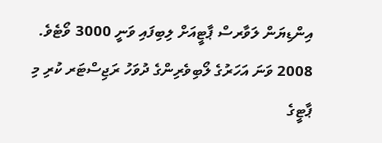އިންޑިޔަން ލަވާރސް ޕާޓީއަށް ލިބިފައި ވަނީ 3000 ވޯޓެވެ.
2008 ވަނަ އަހަރުގެ ލޯބިވެރިންގެ ދުވަހު ރަޖިސްޓަރ ކުރި މި ޕާޓީގެ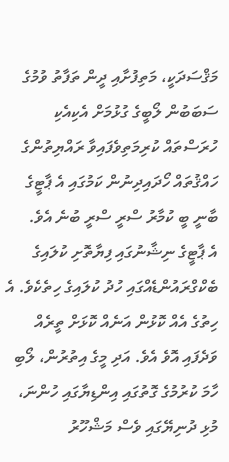މަޤްސަދަކީ، މަތިފުށާއި ދީން ތަފާތު ވުމުގެ ސަބަބުން ލޯބީގެ ގުޅުމަށް އެކިއެކި ހުރަސްތައް ކުރިމަތިވެފައިވާ ރައްޔިތުންގެ ހައްޤުތައް ހޯދައިދިނުން ކަމުގައި އެ ޕާޓީގެ ބާނީ ބީ ކުމާރު ސްރީ ސްރީ ބުނެ އެވެ.
އެ ޕާޓީގެ ނިޝާނުގައި ފިޔާތޮށި ކުލައިގެ ބެކްގްރައުންޑެއްގައި ހުދު ކުލައިގެ ހިތެކެވެ. އެ ހިތުގެ އެއް ކޮޅުން އަނެއް ކޮޅަށް ތީރެއް ވަދެފައި އޮވެ އެވެ. އަދި މީގެ އިތުރުން، ލޯބި ހާމަ ކުރުމުގެ ގޮތުގައި އިންޑިޔާގައި ހުންނަ، މުޅި ދުނިޔޭގައި ވެސް މަޝްހޫރު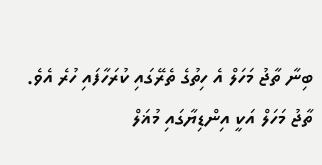ބިނާ ތާޖު މަހަލް އެ ހިތުގެ ތެރޭގައި ކުރަހާފައި ހުރެ އެވެ.
ތާޖު މަހަލް އަކީ އިންޑިޔާގައި މުޣަލް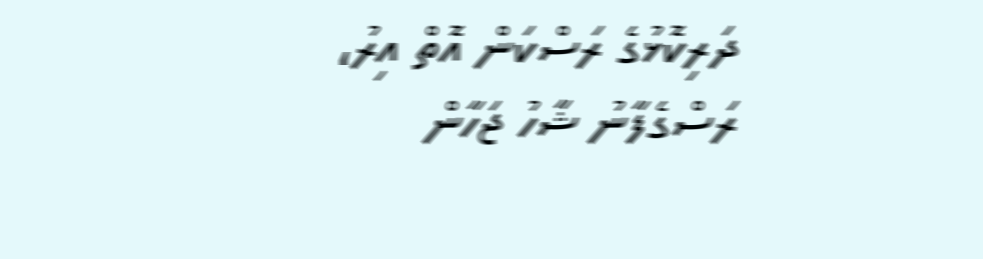ދަރިކޮޅުގެ ރަސްކަން އޮތް އިރު، ރަސްގެފާނު ޝާހު ޖަހާން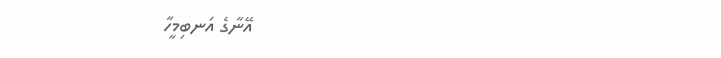އޭނާގެ އަނބިމީހާ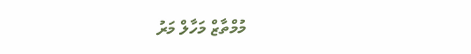މުމްތާޒް މަހާލް މަރު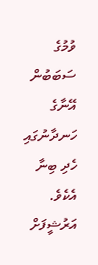ވުމުގެ ސަބަބުން އޭނާގެ ހަނދާނުގައި ހެދި ބިނާ އެކެވެ.
އަރުޝީފަށް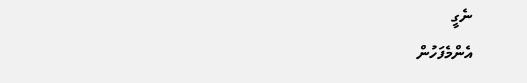ނެގީ
އެންމެފަހުން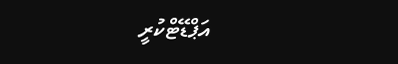އަޕްޑޭޓްކުރީ